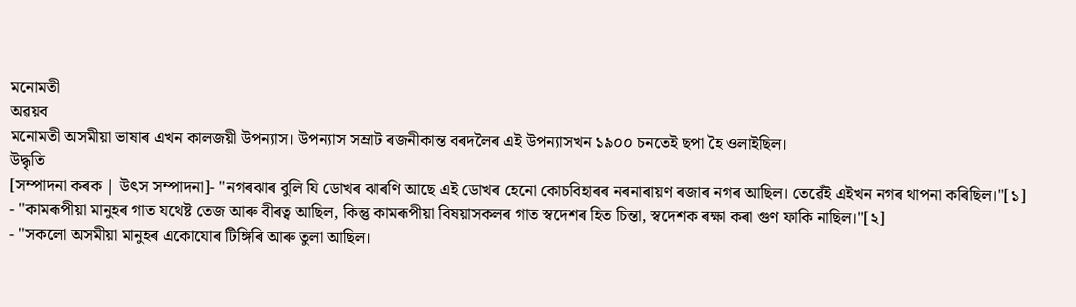মনোমতী
অৱয়ব
মনোমতী অসমীয়া ভাষাৰ এখন কালজয়ী উপন্যাস। উপন্যাস সম্ৰাট ৰজনীকান্ত বৰদলৈৰ এই উপন্যাসখন ১৯০০ চনতেই ছপা হৈ ওলাইছিল।
উদ্ধৃতি
[সম্পাদনা কৰক | উৎস সম্পাদনা]- "নগৰঝাৰ বুলি যি ডোখৰ ঝাৰণি আছে এই ডোখৰ হেনো কোচবিহাৰৰ নৰনাৰায়ণ ৰজাৰ নগৰ আছিল। তেৱেঁই এইখন নগৰ থাপনা কৰিছিল।"[১]
- "কামৰূপীয়া মানুহৰ গাত যথেষ্ট তেজ আৰু বীৰত্ব আছিল, কিন্তু কামৰূপীয়া বিষয়াসকলৰ গাত স্বদেশৰ হিত চিন্তা, স্বদেশক ৰক্ষা কৰা গুণ ফাকি নাছিল।"[২]
- "সকলো অসমীয়া মানুহৰ একোযোৰ টিঙ্গিৰি আৰু তুলা আছিল।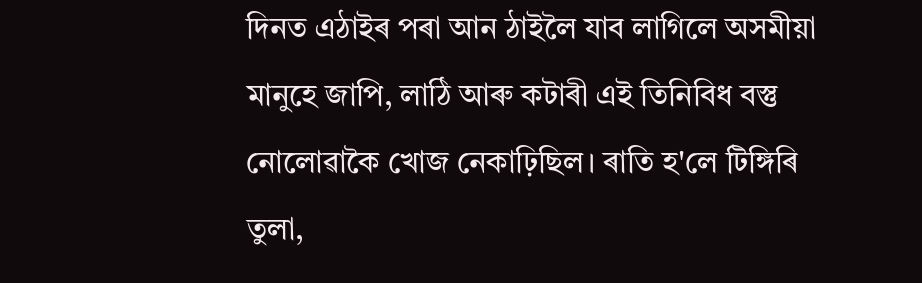দিনত এঠাইৰ পৰা আন ঠাইলৈ যাব লাগিলে অসমীয়া মানুহে জাপি, লাঠি আৰু কটাৰী এই তিনিবিধ বস্তু নোলোৱাকৈ খোজ নেকাঢ়িছিল। ৰাতি হ'লে টিঙ্গিৰি তুলা,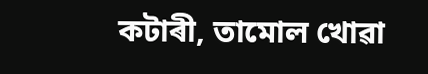কটাৰী, তামোল খোৱা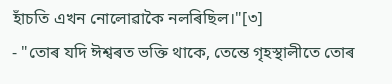হাঁচতি এখন নোলোৱাকৈ নলৰিছিল।"[৩]
- "তোৰ যদি ঈশ্বৰত ভক্তি থাকে, তেন্তে গৃহস্থালীতে তোৰ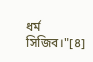ধৰ্ম সিজিব।"[৪]